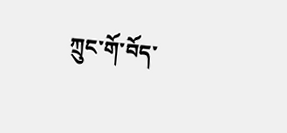ཀྲུང་གོ་བོད་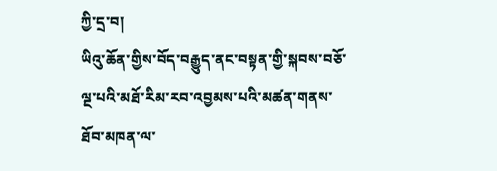ཀྱི་དྲ་བ།
ཡིའུ་ཆོན་གྱིས་བོད་བརྒྱུད་ནང་བསྟན་གྱི་སྐབས་བཅོ་ལྔ་པའི་མཐོ་རིམ་རབ་འབྱམས་པའི་མཚན་གནས་ཐོབ་མཁན་ལ་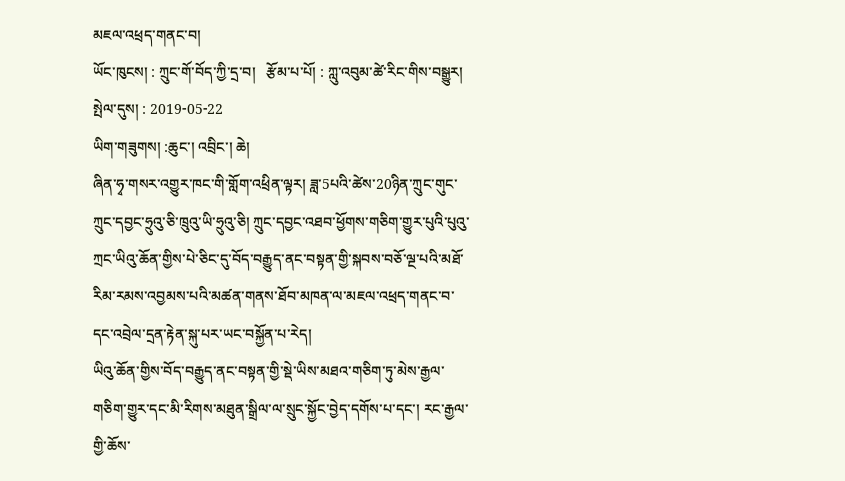མཇལ་འཕྲད་གནང་བ།
ཡོང་ཁུངས། : ཀྲུང་གོ་བོད་ཀྱི་དྲ་བ།   རྩོམ་པ་པོ། : ཀླུ་འབུམ་ཚེ་རིང་གིས་བསྒྱུར།   སྤེལ་དུས། : 2019-05-22
ཡིག་གཟུགས། :ཆུང་། འབྲིང་། ཆེ།
ཞིན་ཧྭ་གསར་འགྱུར་ཁང་གི་གློག་འཕྲིན་ལྟར། ཟླ་5པའི་ཚེས་20ཉིན་ཀྲུང་གུང་ཀྲུང་དབྱང་ཧྲུའུ་ཅི་ཁྲུའུ་ཡི་ཧྲུའུ་ཅི། ཀྲུང་དབྱང་འཐབ་ཕྱོགས་གཅིག་གྱུར་པུའི་པུའུ་ཀྲང་ཡིའུ་ཆོན་གྱིས་པེ་ཅིང་དུ་བོད་བརྒྱུད་ནང་བསྟན་གྱི་སྐབས་བཅོ་ལྔ་པའི་མཐོ་རིམ་རམས་འབྱམས་པའི་མཚན་གནས་ཐོབ་མཁན་ལ་མཇལ་འཕྲད་གནང་བ་དང་འབྲེལ་དྲན་རྟེན་སྐུ་པར་ཡང་བསྐྱོན་པ་རེད།
ཡིའུ་ཆོན་གྱིས་བོད་བརྒྱུད་ནང་བསྟན་གྱི་སྡེ་ཡིས་མཐའ་གཅིག་ཏུ་མེས་རྒྱལ་གཅིག་གྱུར་དང་མི་རིགས་མཐུན་སྒྲིལ་ལ་སྲུང་སྐྱོང་བྱེད་དགོས་པ་དང་། རང་རྒྱལ་གྱི་ཆོས་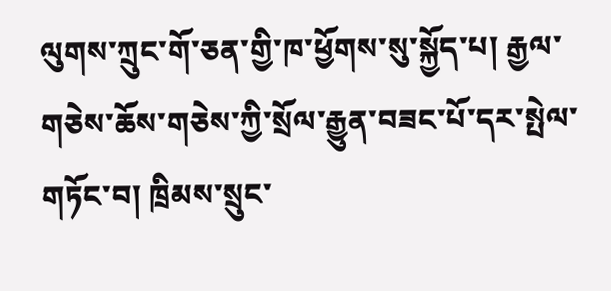ལུགས་ཀྲུང་གོ་ཅན་གྱི་ཁ་ཕྱོགས་སུ་སྐྱོད་པ། རྒྱལ་གཅེས་ཆོས་གཅེས་ཀྱི་སྲོལ་རྒྱུན་བཟང་པོ་དར་སྤེལ་གཏོང་བ། ཁྲིམས་སྲུང་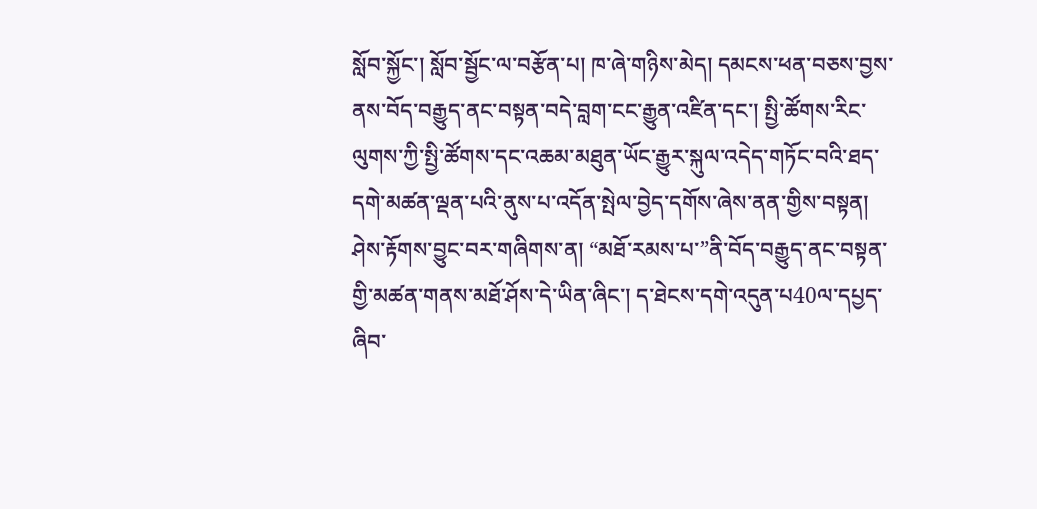སློབ་སྐྱོང་། སློབ་སྦྱོང་ལ་བརྩོན་པ། ཁ་ཞེ་གཉིས་མེད། དམངས་ཕན་བཅས་བྱས་ནས་བོད་བརྒྱུད་ནང་བསྟན་བདེ་བླག་ངང་རྒྱུན་འཛིན་དང་། སྤྱི་ཚོགས་རིང་ལུགས་ཀྱི་སྤྱི་ཚོགས་དང་འཆམ་མཐུན་ཡོང་རྒྱུར་སྐུལ་འདེད་གཏོང་བའི་ཐད་དགེ་མཚན་ལྡན་པའི་ནུས་པ་འདོན་སྤེལ་བྱེད་དགོས་ཞེས་ནན་གྱིས་བསྟན།
ཤེས་རྟོགས་བྱུང་བར་གཞིགས་ན། “མཐོ་རམས་པ་”ནི་བོད་བརྒྱུད་ནང་བསྟན་གྱི་མཚན་གནས་མཐོ་ཤོས་དེ་ཡིན་ཞིང་། ད་ཐེངས་དགེ་འདུན་པ40ལ་དཔྱད་ཞིབ་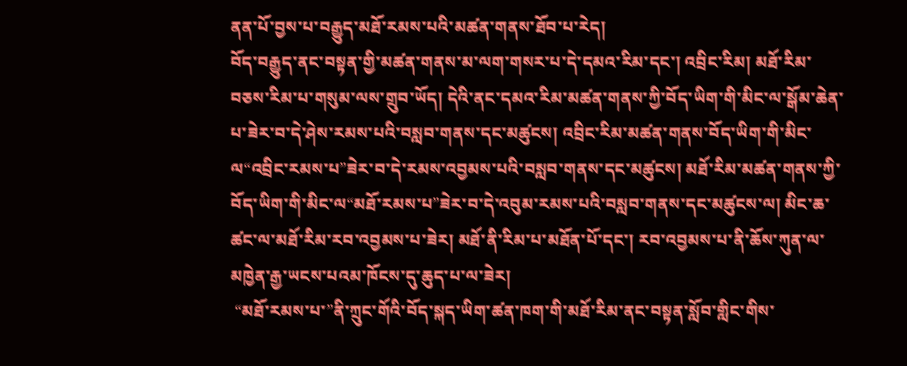ནན་པོ་བྱས་པ་བརྒྱུད་མཐོ་རམས་པའི་མཚན་གནས་ཐོབ་པ་རེད།
བོད་བརྒྱུད་ནང་བསྟན་གྱི་མཚན་གནས་མ་ལག་གསར་པ་དེ་དམའ་རིམ་དང་། འབྲིང་རིམ། མཐོ་རིམ་བཅས་རིམ་པ་གསུམ་ལས་གྲུབ་ཡོད། དེའི་ནང་དམའ་རིམ་མཚན་གནས་ཀྱི་བོད་ཡིག་གི་མིང་ལ་སྒོམ་ཆེན་པ་ཟེར་བ་དེ་ཤེས་རམས་པའི་བསླབ་གནས་དང་མཚུངས། འབྲིང་རིམ་མཚན་གནས་བོད་ཡིག་གི་མིང་ལ“འབྲིང་རམས་པ”ཟེར་བ་དེ་རམས་འབྱམས་པའི་བསླབ་གནས་དང་མཚུངས། མཐོ་རིམ་མཚན་གནས་ཀྱི་བོད་ཡིག་གི་མིང་ལ“མཐོ་རམས་པ”ཟེར་བ་དེ་འབུམ་རམས་པའི་བསླབ་གནས་དང་མཚུངས་ལ། མིང་ཆ་ཚང་ལ་མཐོ་རིམ་རབ་འབྱམས་པ་ཟེར། མཐོ་ནི་རིམ་པ་མཐོན་པོ་དང་། རབ་འབྱམས་པ་ནི་ཆོས་ཀུན་ལ་མཁྱེན་རྒྱ་ཡངས་པའམ་ཁོངས་དུ་ཆུད་པ་ལ་ཟེར།
 “མཐོ་རམས་པ་”ནི་ཀྲུང་གོའི་བོད་སྐད་ཡིག་ཚན་ཁག་གི་མཐོ་རིམ་ནང་བསྟན་སློབ་གླིང་གིས་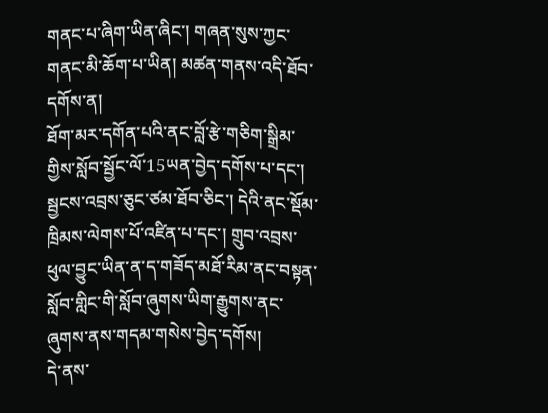གནང་པ་ཞིག་ཡིན་ཞིང་། གཞན་སུས་ཀྱང་གནང་མི་ཆོག་པ་ཡིན། མཚན་གནས་འདི་ཐོབ་དགོས་ན།
ཐོག་མར་དགོན་པའི་ནང་བློ་རྩེ་གཅིག་སྒྲིམ་གྱིས་སློབ་སྦྱོང་ལོ་15ཡན་བྱེད་དགོས་པ་དང་། སྦྱངས་འབྲས་ཅུང་ཙམ་ཐོབ་ཅིང་། དེའི་ནང་སྡོམ་ཁྲིམས་ལེགས་པོ་འཛིན་པ་དང་། གྲུབ་འབྲས་ཕུལ་བྱུང་ཡིན་ན་ད་གཟོད་མཐོ་རིམ་ནང་བསྟན་སློབ་གླིང་གི་སློབ་ཞུགས་ཡིག་རྒྱུགས་ནང་ཞུགས་ནས་གདམ་གསེས་བྱེད་དགོས།
དེ་ནས་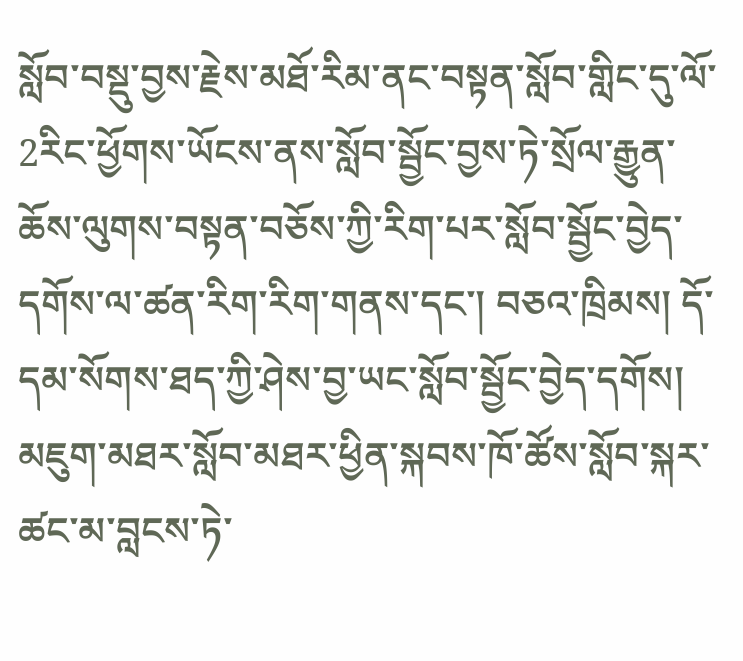སློབ་བསྡུ་བྱས་རྗེས་མཐོ་རིམ་ནང་བསྟན་སློབ་གླིང་དུ་ལོ་2རིང་ཕྱོགས་ཡོངས་ནས་སློབ་སྦྱོང་བྱས་ཏེ་སྲོལ་རྒྱུན་ཆོས་ལུགས་བསྟན་བཅོས་ཀྱི་རིག་པར་སློབ་སྦྱོང་བྱེད་དགོས་ལ་ཚན་རིག་རིག་གནས་དང་། བཅའ་ཁྲིམས། དོ་དམ་སོགས་ཐད་ཀྱི་ཤེས་བྱ་ཡང་སློབ་སྦྱོང་བྱེད་དགོས།
མཇུག་མཐར་སློབ་མཐར་ཕྱིན་སྐབས་ཁོ་ཚོས་སློབ་སྐར་ཚང་མ་བླངས་ཏེ་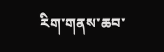རིག་གནས་ཆབ་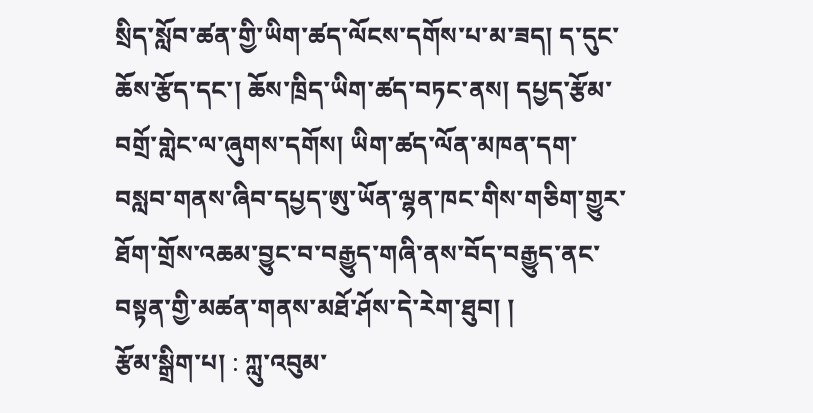སྲིད་སློབ་ཚན་གྱི་ཡིག་ཚད་ལོངས་དགོས་པ་མ་ཟད། ད་དུང་ཆོས་རྩོད་དང་། ཆོས་ཁྲིད་ཡིག་ཚད་བཏང་ནས། དཔྱད་རྩོམ་བགྲོ་གླེང་ལ་ཞུགས་དགོས། ཡིག་ཚད་ལོན་མཁན་དག་བསླབ་གནས་ཞིབ་དཔྱད་ཨུ་ཡོན་ལྷན་ཁང་གིས་གཅིག་གྱུར་ཐོག་གྲོས་འཆམ་བྱུང་བ་བརྒྱུད་གཞི་ནས་བོད་བརྒྱུད་ནང་བསྟན་གྱི་མཚན་གནས་མཐོ་ཤོས་དེ་རེག་ཐུབ། །
རྩོམ་སྒྲིག་པ། : ཀླུ་འབུམ་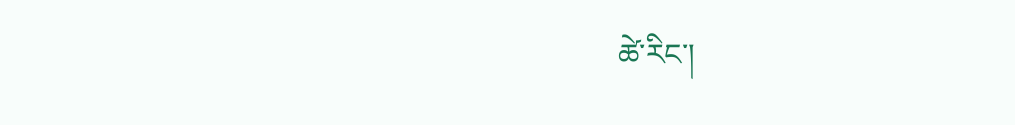ཚེ་རིང་།